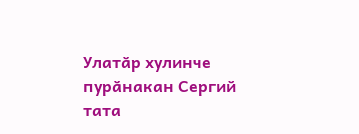Улатӑр хулинче пурӑнакан Сергий тата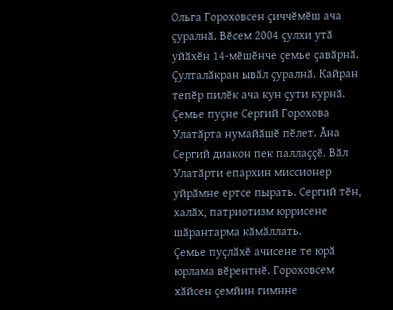Ольга Гороховсен ҫиччӗмӗш ача ҫуралнӑ. Вӗсем 2004 ҫулхи утӑ уйӑхӗн 14-мӗшӗнче ҫемье ҫавӑрнӑ. Ҫулталӑкран ывӑл ҫуралнӑ. Кайран тепӗр пилӗк ача кун ҫути курнӑ.
Ҫемье пуҫне Сергий Горохова Улатӑрта нумайӑшӗ пӗлет. Ӑна Сергий диакон пек паллаҫҫӗ. Вӑл Улатӑрти епархин миссионер уйрӑмне ертсе пырать. Сергий тӗн, халӑх, патриотизм юррисене шӑрантарма кӑмӑллать.
Ҫемье пуҫлӑхӗ ачисене те юрӑ юрлама вӗрентнӗ. Гороховсем хӑйсен ҫемйин гимнне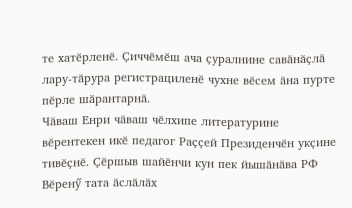те хатӗрленӗ. Ҫиччӗмӗш ача ҫуралнине савӑнӑҫлӑ лару-тӑрура регистрациленӗ чухне вӗсем ӑна пурте пӗрле шӑрантарнӑ.
Чӑваш Енри чӑваш чӗлхипе литературине вӗрентекен икӗ педагог Раҫҫей Президенчӗн укҫине тивӗҫнӗ. Ҫӗршыв шайӗнчи кун пек йышӑнӑва РФ Вӗренӳ тата ӑслӑлӑх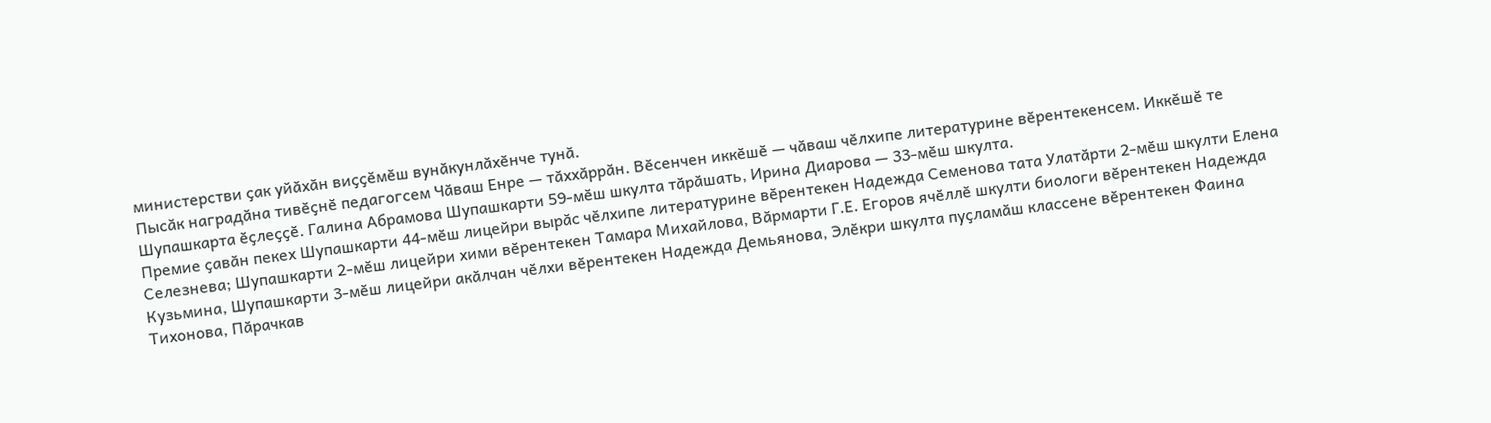министерстви ҫак уйӑхӑн виҫҫӗмӗш вунӑкунлӑхӗнче тунӑ.
Пысӑк наградӑна тивӗҫнӗ педагогсем Чӑваш Енре — тӑххӑррӑн. Вӗсенчен иккӗшӗ — чӑваш чӗлхипе литературине вӗрентекенсем. Иккӗшӗ те Шупашкарта ӗҫлеҫҫӗ. Галина Абрамова Шупашкарти 59-мӗш шкулта тӑрӑшать, Ирина Диарова — 33-мӗш шкулта.
Премие ҫавӑн пекех Шупашкарти 44-мӗш лицейри вырӑс чӗлхипе литературине вӗрентекен Надежда Семенова тата Улатӑрти 2-мӗш шкулти Елена Селезнева; Шупашкарти 2-мӗш лицейри хими вӗрентекен Тамара Михайлова, Вӑрмарти Г.Е. Егоров ячӗллӗ шкулти биологи вӗрентекен Надежда Кузьмина, Шупашкарти 3-мӗш лицейри акӑлчан чӗлхи вӗрентекен Надежда Демьянова, Элӗкри шкулта пуҫламӑш классене вӗрентекен Фаина Тихонова, Пӑрачкав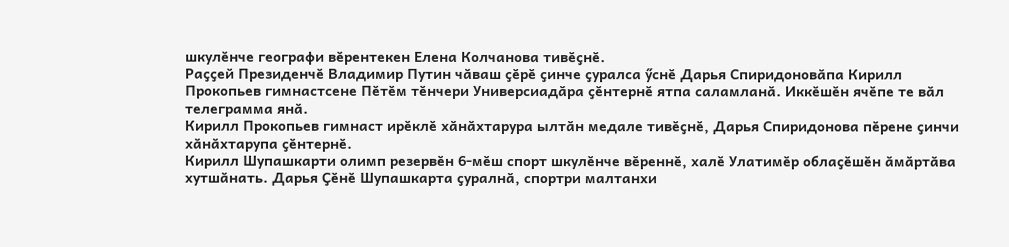шкулӗнче географи вӗрентекен Елена Колчанова тивӗҫнӗ.
Раҫҫей Президенчӗ Владимир Путин чӑваш ҫӗрӗ ҫинче ҫуралса ӳснӗ Дарья Спиридоновӑпа Кирилл Прокопьев гимнастсене Пӗтӗм тӗнчери Универсиадӑра ҫӗнтернӗ ятпа саламланӑ. Иккӗшӗн ячӗпе те вӑл телеграмма янӑ.
Кирилл Прокопьев гимнаст ирӗклӗ хӑнӑхтарура ылтӑн медале тивӗҫнӗ, Дарья Спиридонова пӗрене ҫинчи хӑнӑхтарупа ҫӗнтернӗ.
Кирилл Шупашкарти олимп резервӗн 6-мӗш спорт шкулӗнче вӗреннӗ, халӗ Улатимӗр облаҫӗшӗн ӑмӑртӑва хутшӑнать. Дарья Ҫӗнӗ Шупашкарта ҫуралнӑ, спортри малтанхи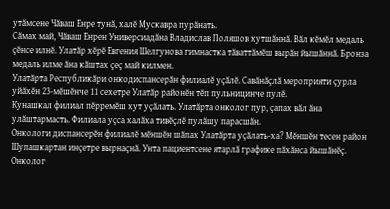утӑмсене Чӑваш Енре тунӑ, халӗ Мускавра пурӑнать.
Сӑмах май, Чӑваш Енрен Универсиадӑна Владислав Поляшов хутшӑннӑ. Вӑл кӗмӗл медаль ҫӗнсе илнӗ. Улатӑр хӗрӗ Евгения Шелгунова гимнастка тӑваттӑмӗш вырӑн йышӑннӑ. Бронза медаль илме ӑна кӑштах ҫеҫ май килмен.
Улатӑрта Республикӑри онкодиспансерӑн филиалӗ уҫӑлӗ. Савӑнӑҫлӑ мероприяти ҫурла уйӑхӗн 23-мӗшӗнче 11 сехетре Улатӑр районӗн тӗп пульницинче пулӗ.
Кунашкал филиал пӗрремӗш хут уҫӑлать. Улатӑрта онколог пур, ҫапах вӑл ӑна улӑштармасть. Филиала уҫса халӑха тивӗҫлӗ пулӑшу парасшӑн.
Онкологи диспансерӗн филиалӗ мӗншӗн шӑпах Улатӑрта уҫӑлать-ха? Мӗншӗн тесен район Шупашкартан инҫетре вырнаҫнӑ. Унта пациентсене ятарлӑ графике пӑхӑнса йышӑнӗҫ.
Онколог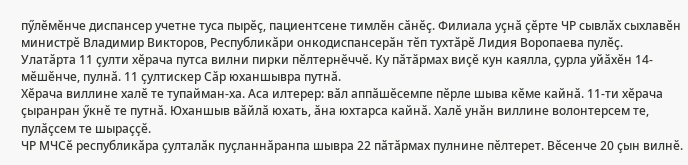пӳлӗмӗнче диспансер учетне туса пырӗҫ, пациентсене тимлӗн сӑнӗҫ. Филиала уҫнӑ ҫӗрте ЧР сывлӑх сыхлавӗн министрӗ Владимир Викторов, Республикӑри онкодиспансерӑн тӗп тухтӑрӗ Лидия Воропаева пулӗҫ.
Улатӑрта 11 ҫулти хӗрача путса вилни пирки пӗлтернӗччӗ. Ку пӑтӑрмах виҫӗ кун каялла, ҫурла уйӑхӗн 14-мӗшӗнче, пулнӑ. 11 ҫултискер Сӑр юханшывра путнӑ.
Хӗрача виллине халӗ те тупайман-ха. Аса илтерер: вӑл аппӑшӗсемпе пӗрле шыва кӗме кайнӑ. 11-ти хӗрача ҫыранран ӳкнӗ те путнӑ. Юханшыв вӑйлӑ юхать, ӑна юхтарса кайнӑ. Халӗ унӑн виллине волонтерсем те, пулӑҫсем те шыраҫҫӗ.
ЧР МЧСӗ республикӑра ҫулталӑк пуҫланнӑранпа шывра 22 пӑтӑрмах пулнине пӗлтерет. Вӗсенче 20 ҫын вилнӗ.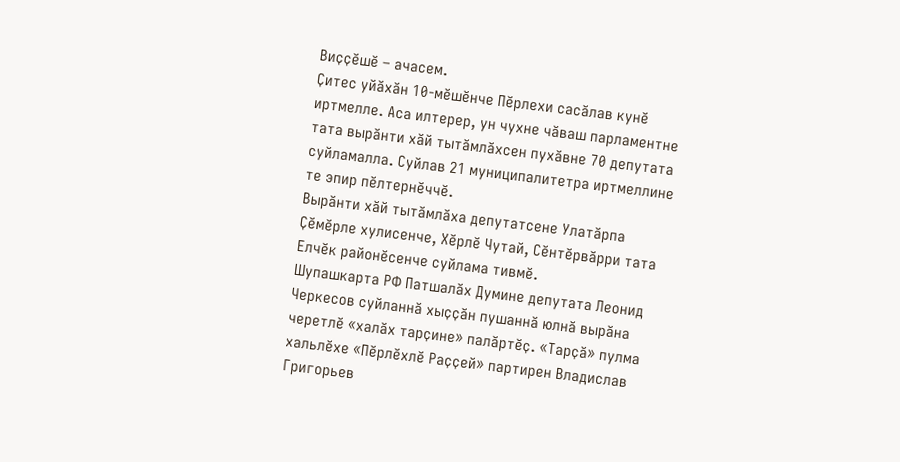Виҫҫӗшӗ – ачасем.
Ҫитес уйӑхӑн 10-мӗшӗнче Пӗрлехи сасӑлав кунӗ иртмелле. Аса илтерер, ун чухне чӑваш парламентне тата вырӑнти хӑй тытӑмлӑхсен пухӑвне 70 депутата суйламалла. Суйлав 21 муниципалитетра иртмеллине те эпир пӗлтернӗччӗ.
Вырӑнти хӑй тытӑмлӑха депутатсене Улатӑрпа Ҫӗмӗрле хулисенче, Хӗрлӗ Чутай, Сӗнтӗрвӑрри тата Елчӗк районӗсенче суйлама тивмӗ.
Шупашкарта РФ Патшалӑх Думине депутата Леонид Черкесов суйланнӑ хыҫҫӑн пушаннӑ юлнӑ вырӑна черетлӗ «халӑх тарҫине» палӑртӗҫ. «Тарҫӑ» пулма хальлӗхе «Пӗрлӗхлӗ Раҫҫей» партирен Владислав Григорьев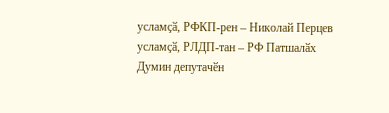усламҫӑ, РФКП-рен – Николай Перцев усламҫӑ, РЛДП-тан – РФ Патшалӑх Думин депутачӗн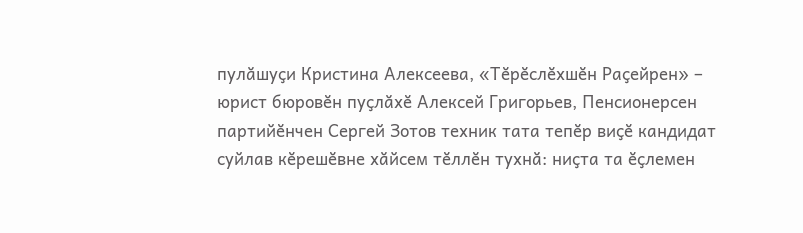пулӑшуҫи Кристина Алексеева, «Тӗрӗслӗхшӗн Раҫейрен» – юрист бюровӗн пуҫлӑхӗ Алексей Григорьев, Пенсионерсен партийӗнчен Сергей Зотов техник тата тепӗр виҫӗ кандидат суйлав кӗрешӗвне хӑйсем тӗллӗн тухнӑ: ниҫта та ӗҫлемен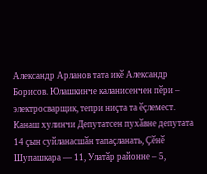Александр Арланов тата икӗ Александр Борисов. Юлашкинче каланисенчен пӗри – электросварщик, тепри ниҫта та ӗҫлемест.
Канаш хулинчи Депутатсен пухӑвне депутата 14 ҫын суйланасшӑн тапаҫланать, Ҫӗнӗ Шупашкара — 11, Улатӑр районне – 5,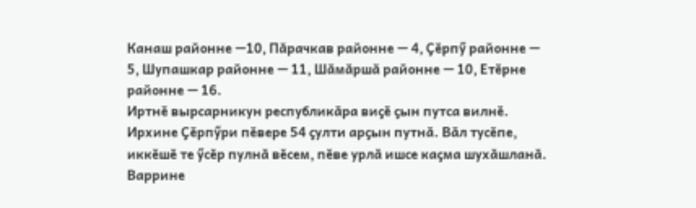Канаш районне —10, Пӑрачкав районне — 4, Ҫӗрпӳ районне — 5, Шупашкар районне — 11, Шӑмӑршӑ районне — 10, Етӗрне районне — 16.
Иртнӗ вырсарникун республикӑра виҫӗ ҫын путса вилнӗ. Ирхине Ҫӗрпӳри пӗвере 54 ҫулти арҫын путнӑ. Вӑл тусӗпе, иккӗшӗ те ӳсӗр пулнӑ вӗсем, пӗве урлӑ ишсе каҫма шухӑшланӑ. Варрине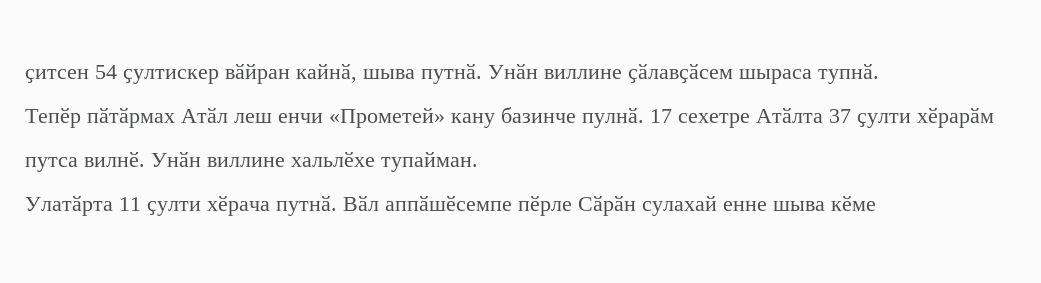ҫитсен 54 ҫултискер вӑйран кайнӑ, шыва путнӑ. Унӑн виллине ҫӑлавҫӑсем шыраса тупнӑ.
Тепӗр пӑтӑрмах Атӑл леш енчи «Прометей» кану базинче пулнӑ. 17 сехетре Атӑлта 37 ҫулти хӗрарӑм путса вилнӗ. Унӑн виллине хальлӗхе тупайман.
Улатӑрта 11 ҫулти хӗрача путнӑ. Вӑл аппӑшӗсемпе пӗрле Сӑрӑн сулахай енне шыва кӗме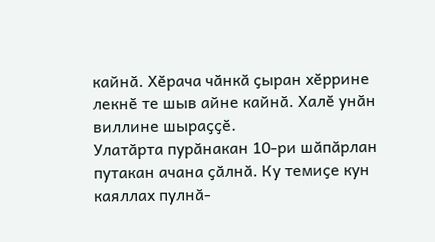кайнӑ. Хӗрача чӑнкӑ ҫыран хӗррине лекнӗ те шыв айне кайнӑ. Халӗ унӑн виллине шыраҫҫӗ.
Улатӑрта пурӑнакан 10-ри шӑпӑрлан путакан ачана ҫӑлнӑ. Ку темиҫе кун каяллах пулнӑ-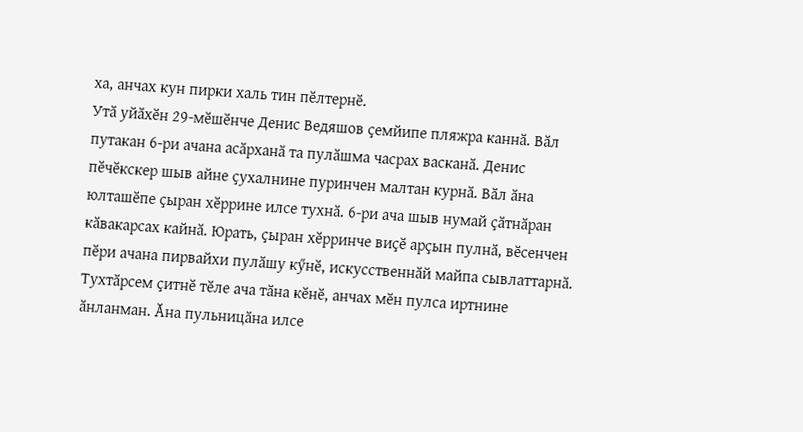ха, анчах кун пирки халь тин пӗлтернӗ.
Утӑ уйӑхӗн 29-мӗшӗнче Денис Ведяшов ҫемйипе пляжра каннӑ. Вӑл путакан 6-ри ачана асӑрханӑ та пулӑшма часрах васканӑ. Денис пӗчӗкскер шыв айне ҫухалнине пуринчен малтан курнӑ. Вӑл ӑна юлташӗпе ҫыран хӗррине илсе тухнӑ. 6-ри ача шыв нумай ҫӑтнӑран кӑвакарсах кайнӑ. Юрать, ҫыран хӗрринче виҫӗ арҫын пулнӑ, вӗсенчен пӗри ачана пирвайхи пулӑшу кӳнӗ, искусственнӑй майпа сывлаттарнӑ.
Тухтӑрсем ҫитнӗ тӗле ача тӑна кӗнӗ, анчах мӗн пулса иртнине ӑнланман. Ӑна пульницӑна илсе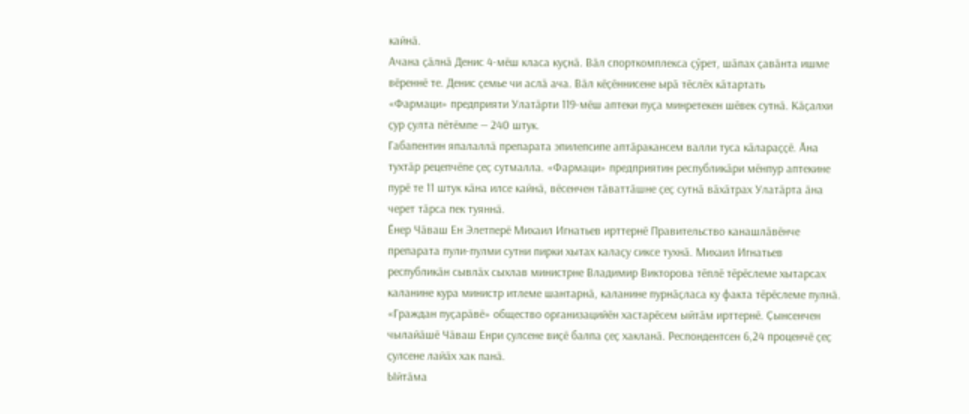кайнӑ.
Ачана ҫӑлнӑ Денис 4-мӗш класа куҫнӑ. Вӑл спорткомплекса ҫӳрет, шӑпах ҫавӑнта ишме вӗреннӗ те. Денис ҫемье чи аслӑ ача. Вӑл кӗҫӗннисене ырӑ тӗслӗх кӑтартать
«Фармаци» предприяти Улатӑрти 119-мӗш аптеки пуҫа минретекен шӗвек сутнӑ. Кӑҫалхи ҫур ҫулта пӗтӗмпе — 240 штук.
Габапентин япалаллӑ препарата эпилепсипе аптӑракансем валли туса кӑлараҫҫӗ. Ӑна тухтӑр рецепчӗпе ҫеҫ сутмалла. «Фармаци» предприятин республикӑри мӗнпур аптекине пурӗ те 11 штук кӑна илсе кайнӑ, вӗсенчен тӑваттӑшне ҫеҫ сутнӑ вӑхӑтрах Улатӑрта ӑна черет тӑрса пек туяннӑ.
Ӗнер Чӑваш Ен Элетперӗ Михаил Игнатьев ирттернӗ Правительство канашлӑвӗнче препарата пули-пулми сутни пирки хытах калаҫу сиксе тухнӑ. Михаил Игнатьев республикӑн сывлӑх сыхлав министрне Владимир Викторова тӗплӗ тӗрӗслеме хытарсах каланине кура министр итлеме шантарнӑ, каланине пурнӑҫласа ку факта тӗрӗслеме пулнӑ.
«Граждан пуҫарӑвӗ» общество организацийӗн хастарӗсем ыйтӑм ирттернӗ. Ҫынсенчен чылайӑшӗ Чӑваш Енри ҫулсене виҫӗ балпа ҫеҫ хакланӑ. Респондентсен 6,24 проценчӗ ҫеҫ ҫулсене лайӑх хак панӑ.
Ыйтӑма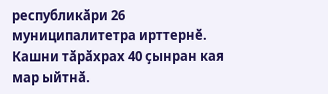республикӑри 26 муниципалитетра ирттернӗ. Кашни тӑрӑхрах 40 ҫынран кая мар ыйтнӑ.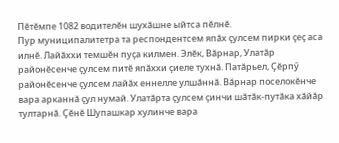Пӗтӗмпе 1082 водителӗн шухӑшне ыйтса пӗлнӗ.
Пур муниципалитетра та респондентсем япӑх ҫулсем пирки ҫеҫ аса илнӗ. Лайӑххи темшӗн пуҫа килмен. Элӗк, Вӑрнар, Улатӑр районӗсенче ҫулсем питӗ япӑххи ҫиеле тухнӑ. Патӑрьел, Ҫӗрпӳ районӗсенче ҫулсем лайӑх еннелле улшӑннӑ. Вӑрнар поселокӗнче вара арканнӑ ҫул нумай. Улатӑрта ҫулсем ҫинчи шӑтӑк-путӑка хӑйӑр тултарнӑ. Ҫӗнӗ Шупашкар хулинче вара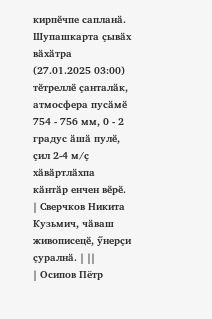кирпӗчпе сапланӑ.
Шупашкарта ҫывӑх вӑхӑтра (27.01.2025 03:00) тӗтреллӗ ҫанталӑк, атмосфера пусӑмӗ 754 - 756 мм, 0 - 2 градус ӑшӑ пулӗ, ҫил 2-4 м/ҫ хӑвӑртлӑхпа кӑнтӑр енчен вӗрӗ.
| Сверчков Никита Кузьмич, чӑваш живописецӗ, ӳнерҫи ҫуралнӑ. | ||
| Осипов Пётр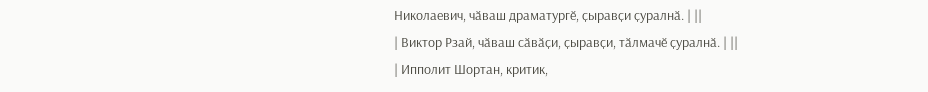Николаевич, чӑваш драматургӗ, ҫыравҫи ҫуралнӑ. | ||
| Виктор Рзай, чӑваш сӑвӑҫи, ҫыравҫи, тӑлмачӗ ҫуралнӑ. | ||
| Ипполит Шортан, критик,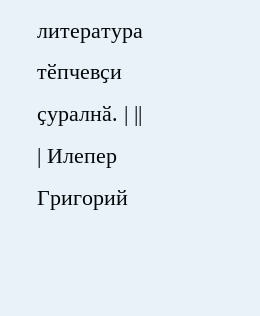литература тӗпчевҫи ҫуралнӑ. | ||
| Илепер Григорий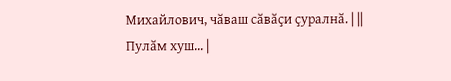Михайлович, чӑваш сӑвӑҫи ҫуралнӑ. | ||
Пулӑм хуш... |